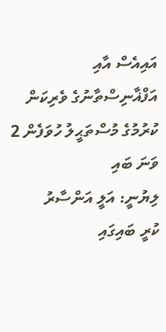އައިއެސް އާއި އަފްޣާނިސްތާނުގެ ވެރިކަން ކުރުމުގެ މުސްތަޙީލު ހުވަފެން 2 ވަނަ ބައި
ލިޔުނީ: އަލީ އަންސާރު
ކުރީ ބައިގައި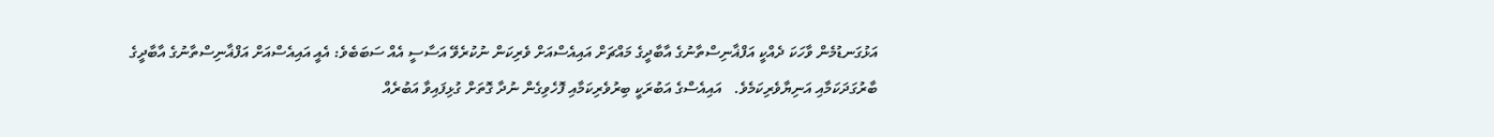އަޅުގަނޑުމެން ވާހަކަ ދެއްކީ އަފްޣާނިސްތާނުގެ އާބާދީގެ މައްޗަށް އައިއެސްއަށް ވެރިކަން ނުކުރެވޭ އަސާސީ އެއް ސަބަބެވެ: އެއީ އައިއެސްއަށް އަފްޣާނިސްތާނުގެ އާބާދީގެ ބާރުގަދަކަމާއި އަނިޔާވެރިކަމެވެ.   އައިއެސްގެ އަބުރަކީ ބިރުވެރިކަމާއި ފޮހެވިގެން ނުދާ ގޮތަށް ގުޅިފައިވާ އަބުރެއް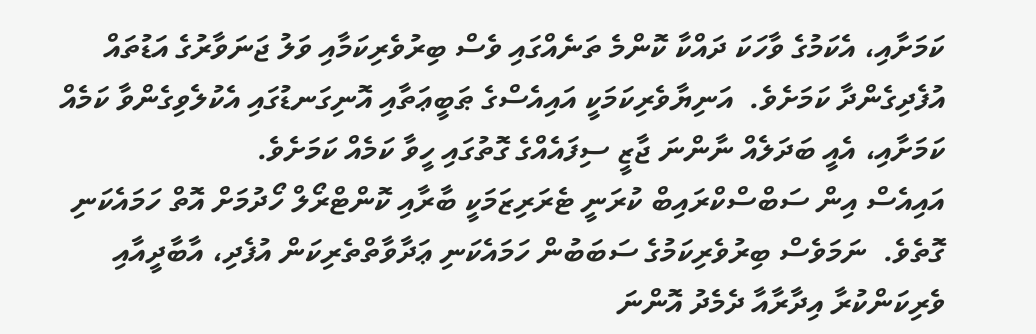ކަމަށާއި، އެކަމުގެ ވާހަކަ ދައްކާ ކޮންމެ ތަނެއްގައި ވެސް ބިރުވެރިކަމާއި ވަލު ޖަނަވާރުގެ އަޑުތައް އުފެދިގެންދާ ކަމަށެވެ.  އަނިޔާވެރިކަމަކީ އައިއެސްގެ ޠަބީޢަތާއި އޮނިގަނޑުގައި އެކުލެވިގެންވާ ކަމެއް ކަމަށާއި، އެއީ ބަދަލެއް ނާންނަ ޖާޒީ ސިފައެއްގެ ގޮތުގައި ހީވާ ކަމެއް ކަމަށެވެ.
އައިއެސް އިން ސަބްސްކްރައިބް ކުރަނީ ޓެރަރިޒަމަކީ ބާރާއި ކޮންޓްރޯލް ހޯދުމަށް އޮތް ހަމައެކަނި ގޮތެވެ.  ނަމަވެސް ބިރުވެރިކަމުގެ ސަބަބުން ހަމައެކަނި ޢަދާވާތްތެރިކަން އުފެދި، އާބާދީއާއި ވެރިކަންކުރާ އިދާރާއާ ދެމެދު އޮންނަ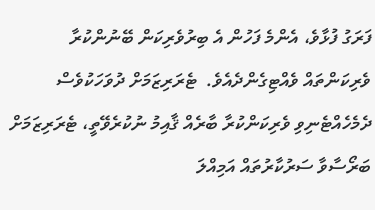ފަރަގު ފުޅާވެ، އެންމެ ފަހުން އެ ބިރުވެރިކަން ބޭނުންކުރާ ވެރިކަންތައް ވެއްޓިގެންދެއެވެ.  ޓެރަރިޒަމަށް ދުވަހަކުވެސް ދެމެހެއްޓެނިވި ވެރިކަންކުރާ ބާރެއް ޤާއިމު ނުކުރެވޭތީ، ޓެރަރިޒަމަށް ބަރޯސާވާ ސަރުކާރުތައް އަމިއްލަ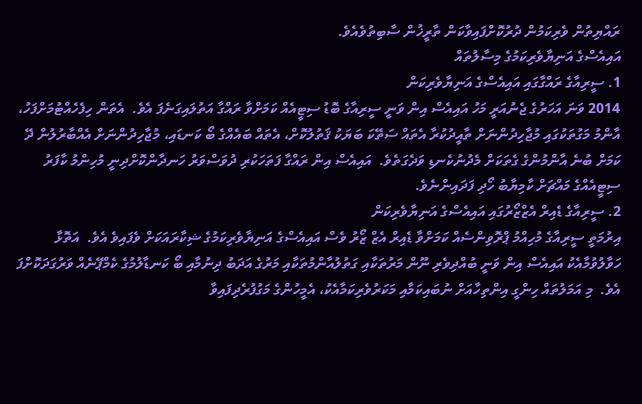ރައްޔިތުން ވެރިކަމުން ދުރުކޮށްފައިވާކަން ތާރީޚުން ސާބިތުވެއެވެ.
އައިއެސްގެ އަނިޔާވެރިކަމުގެ މިސާލުތައް
1. ސީރިއާގެ ރައްގާގައި އައިއެސްގެ އަނިޔާވެރިކަން
2014 ވަނަ އަހަރުގެ ޖެނުއަރީ މަހު އައިއެސް އިން ވަނީ ސީރިއާގެ ބޮޑު ސިޓީއެއް ކަމަށްވާ ރައްގާ އަތުލައިގަނެފަ އެވެ.  އެތަން ހިފެހެއްޓުމަށްފަހު، އާންމު މަގުތަކުގައި މުޖާހިދުންނަށް ތާއީދުކުރާ އެތައް ސަތޭކަ ބަޔަކު ޤަތުލުކޮށް، އެތައް ބައެއްގެ ބޯ ކަނޑައި، މުޖާހިދުންނަށް އެއްބާރުލުން ދޭ ކަމަށް ބުނެ އާންމުންގެ ގެތަކަށް މެދުނުކެނޑި ވަދެގަތެވެ.  އައިއެސް އިން ރައްގާ ފަތަހަކުރި ދުވަސްވަރު ހަނދާންކޮށްދިނީ މުހިންމު ކާފަރު ސިޓީއެއްގެ މައްޗަށް ކާމިޔާބު ހޯދި ފަދައިންނެވެ.
2. ސީރިއާގެ ޑެއިރް އެޒްޒޯރުގައި އައިއެސްގެ އަނިޔާވެރިކަން
އިރުމަތީ ސީރިއާގެ މުހިއްމު ޕްރޮވިންސެއް ކަމަށްވާ ޑެއިރް އެޒް ޒޯރު ވެސް އައިއެސްގެ އަނިޔާވެރިކަމުގެ ޝިކާރައަކަށް ވެފައިވެ އެވެ.  އަތޮޅާ ހަވާލުވުމާއެކު އައިއެސް އިން ވަނީ ބުއްދިވެރި ނޫން މަރުތަކާއި ގަތުލުއާންމުތަކާއި މަރުގެ އަދަބު ދިނުމާއި ބޯ ކަނޑާލުމުގެ ކެމްޕޭނެއް ވަރުގަދަކޮށްފަ އެވެ.  މި އަމަލުތައް ހިންގީ އިންތިހާއަށް ނުބައިކަމާއި މަކަރުވެރިކަމާއެކު، އެމީހުންގެ މަގުފުރެދިފައިވާ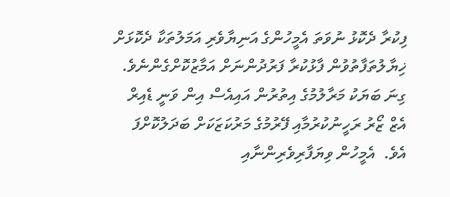ފިކުރާ ދެކޮޅު ނުވަތަ އެމީހުންގެ އަނިޔާވެރި އަމަލުތަކާ ދެކޮޅަށް ޚިޔާލުތަފާތުވުން ފާޅުކުރާ ފަރުދުންނަށް އަމާޒުކޮށްގެންނެވެ.
ގިނަ ބަޔަކު މަރާލުމުގެ އިތުރުން އައިއެސް އިން ވަނީ ޑެއިރް އެޒް ޒޯރު ރަހީނުކުރުމާއި ފޭރުމުގެ މަރުކަޒަކަށް ބަދަލުކޮށްފަ އެވެ.  އެމީހުން ވިޔަފާރިވެރިންނާއި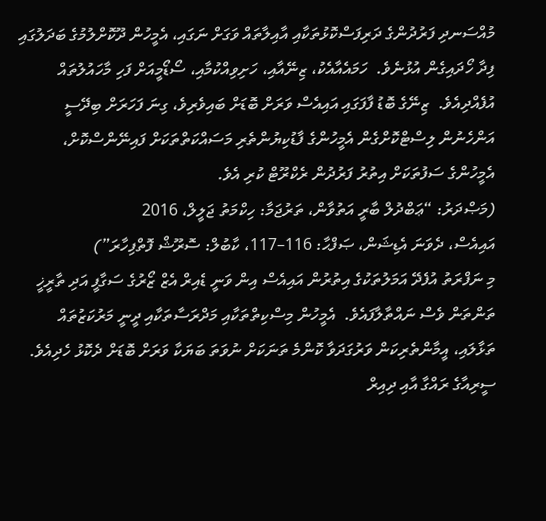މުއްސަނދި ފަރުދުންގެ ދަރިފަސްކޮޅުތަކާއި އާއިލާތައް ވަގަށް ނަގައި، އެމީހުން ދޫކޮށްލުމުގެ ބަދަލުގައި ފިދާ ހޯދައިގެން އުޅުނެވެ.  ހަމައެއާއެކު، ޒިނޭއާއި، ހަށިވިއްކުމާއި، ސޯޑޯމީއަށް ފަހި މާހައުލުތައް އުފެއްދިއެވެ.  ޒިނޭގެ ބޮޑު ފާފަގައި އައިއެސް ވަރަށް ބޮޑަށް ބައިވެރިވެ، ގިނަ ފަހަރަށް ބިދޭސީ އަންހެނުން ލިސްޓްކޮށްގެން އެމީހުންގެ ފާޑުކިޔުންތެރި މަސައްކަތްތަކަށް ފައިނޭންސްކޮށް، އެމީހުންގެ ސަފުތަކަށް އިތުރު ފަރުދުން ރެކްރޫޓް ކުރި އެވެ.
(މަޞްދަރު: “ޢަބްދުލް ބާރީ އަތުވާން، ތަރުޖަމާ: ހިކްމަތު ޖަލީލް، 2016
އައިއެސް، ދެވަނަ އެޑިޝަން، ޞަފްޙާ: 116–117، ކާބުލް: ސޮރޫޝް ފޮތްފިހާރަ”)
މި ނަފްރަތު އުފެދޭ އަމަލުތަކުގެ އިތުރުން އައިއެސް އިން ވަނީ ޑެއިރް އެޒް ޒޯރުގެ ސަގާފީ އަދި ތާރީޚީ ތަންތަން ވެސް ނައްތާލާފައެވެ.  އެމީހުން މިސްކިތްތަކާއި މަދްރަސާތަކާއި ދީނީ މަރުކަޒުތައް ތަޅާލައި، އީމާންތެރިކަން ވަރުގަދަވާ ކޮންމެ ތަނަކަށް ނުވަތަ ބަޔަކާ ވަރަށް ބޮޑަށް ދެކޮޅު ހެދިއެވެ.  ސީރިއާގެ ރައްގާ އާއި ދިއިރް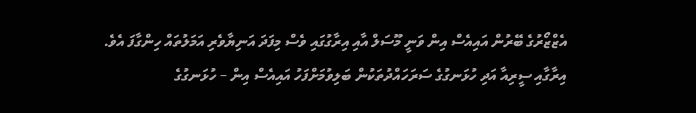އެޒްޒޯރުގެ ބޭރުން އައިއެސް އިން ވަނީ މޫސަލް އާއި އިރާގުގައި ވެސް މިފަދަ އަނިޔާވެރި އަމަލުތައް ހިންގާފަ އެވެ.
އިރާގާއި ސީރިއާ އަދި ހުޅަނގުގެ ސަރަހައްދުތަކުން ބަލިވުމަށްފަހު އައިއެސް އިން – ހުޅަނގުގެ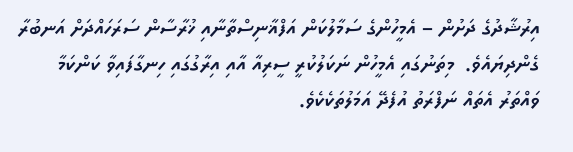އިރުޝާދުގެ ދަށުން – އެމީހުންގެ ސަމާލުކަން އަފްޣާނިސްތާނާއި ޚުރާސާން ސަރަހައްދަށް އަނބުރާ ގެންދިޔައެވެ.  މިތަނުގައި އެމީހުން ނަކަލުކުރީ ސީރިއާ އާއި އިރާގުގައި ހިނގާފައިވާ ކަންކަމާ ވައްތަރު އެތައް ނަފްރަތު އުފެދޭ އަމަލުތަކެކެވެ.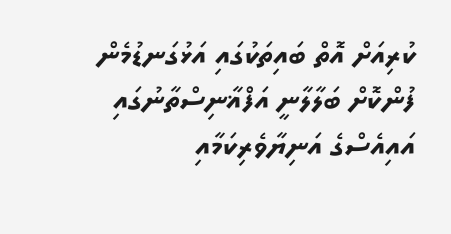ކުރިއަށް އޮތް ބައިތަކުގައި އަޅުގަނޑުމެން ފުންކޮށް ބަލާލާނީ އަފްޣާނިސްތާނުގައި އައިއެސްގެ އަނިޔާވެރިކަމާއި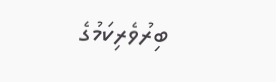ބިރުވެރިކަމުގެ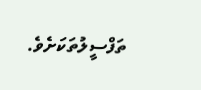ތަފްސީލުތަކަށެވެ.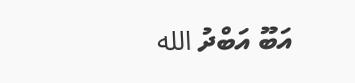އަބޫ އަބްދު الله